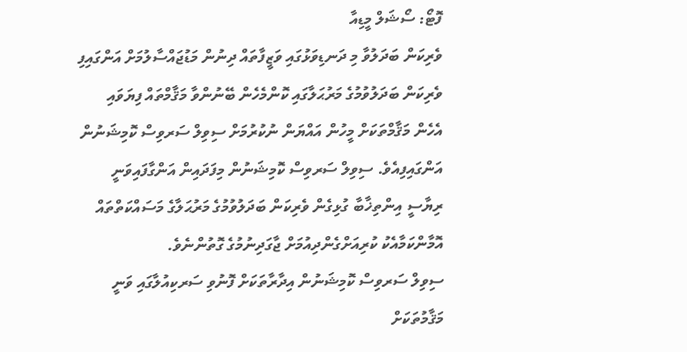ފޮޓޯ: ސޯޝަލް މީޑިއާ
ވެރިކަން ބަދަލުވާ މި ދަނޑިވަޅުގައި ވަޒީފާތައް ދިނުން މަޑުޖައްސާލުމަށް އަންގައިފި
ވެރިކަން ބަދަލުވުމުގެ މަރުޙަލާގައި ކޮންމެހެން ބޭނުންވާ މަޤާމްތައް ފިޔަވައި އެހެން މަޤާމްތަކަށް މީހުން އައްޔަން ނުކުރުމަށް ސިވިލް ސަރވިސް ކޮމިޝަނުން އަންގައިފިއެވެ. ސިވިލް ސަރވިސް ކޮމިޝަނުން މިފަދައިން އަންގާފައިވަނީ ރިޔާސީ އިންތިޚާބާ ގުޅިގެން ވެރިކަން ބަދަލުވުމުގެ މަރުޙަލާގެ މަސައްކަތްތައް އޮމާންކަމާއެކު ކުރިއަށްގެންދިއުމަށް ޖާގަދިނުމުގެ ގޮތުންނެވެ.
ސިވިލް ސަރވިސް ކޮމިޝަނުން އިދާރާތަކަށް ފޮނުވި ސަރކިއުލާގައި ވަނީ މަޤާމުތަކަށް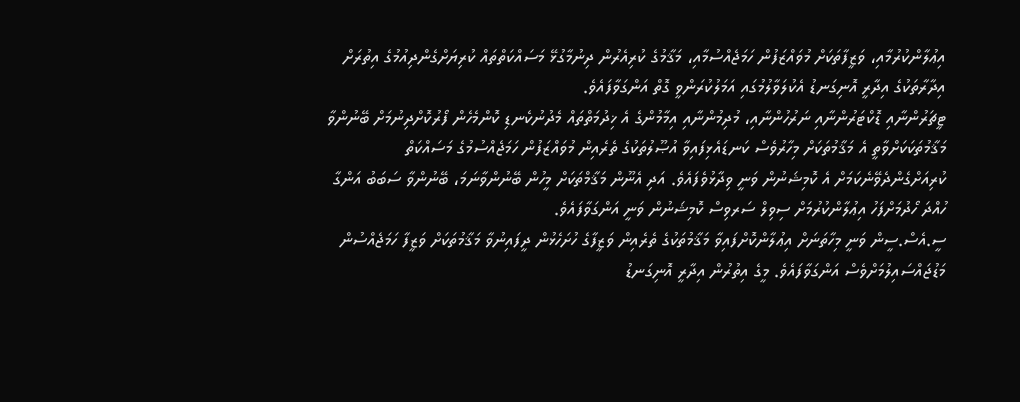އިޢުލާންކުރުމާއި، ވަޒީފާތަކަށް މުވައްޒަފުން ހަމަޖެއްސުމާއި، މަޤާމުގެ ކުރިއެރުން ދިނުމާގުޅޭ މަސައްކަތްތައް ކުރިޔަށްގެންދިއުމުގެ އިތުރަށް އިދާރާތަކުގެ އިދާރީ އޮނިގަނޑު އެކުލަވާލުމުގައި އަމަލުކުރަންވީ ގޮތް އަންގަވާފައެވެ.
ޓީޗަރުންނާއި ޑޮކްޓަރުންނާއި ނަރުހުންނާއި، މުދިމުންނާއި އިމާމުންގެ އެ ޚިދުމަތްތައް މެދުނުކެނޑި ކޮންމެހެން ފޯރުކޮށްދިނުމަށް ބޭނުންވާ މަޤާމުތަކަކަށްވާތީ އެ މަޤާމުތަކަށް މިހާރުވެސް ކަނޑައެޅިފައިވާ އުޞޫލުތަކުގެ ތެރެއިން މުވައްޒަފުން ހަމަޖެއްސުމުގެ މަސައްކަތް ކުރިއަށްގެންދެވޭނެކަމަށް އެ ކޮމިޝަނުން ވަނީ ވިދާޅުވެފައެވެ. އަދި އެނޫން މަޤާމްތަކަށް މީހުން ބޭނުންވާނަމަ، ބޭނުންވާ ސަބަބު އަންގާ ހުއްދަ ހޯދުމަށްފަހު އިޢުލާންކުރުމަށް ސިވިލް ސަރވިސް ކޮމިޝަނުން ވަނީ އަންގަވާފައެވެ.
ސީ.އެސް.ސީން ވަނީ މިހާތަނަށް އިޢުލާންކޮށްފައިވާ މަޤާމުތަކުގެ ތެރެއިން ވަޒީފާގެ ހުށަހެޅުން ދީފައިނުވާ މަޤާމުތަކަށް ވަޒީފާ ހަމަޖެއްސުން މަޑުޖައްސައިލުމަށްވެސް އަންގަވާފައެވެ. މީގެ އިތުރުން އިދާރީ އޮނިގަނޑު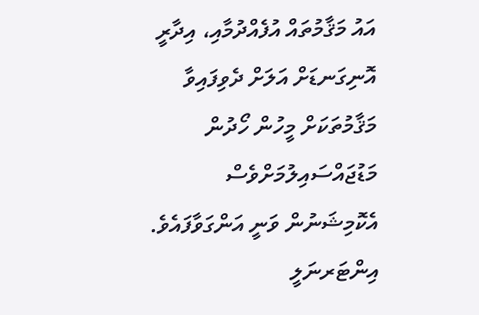އައު މަޤާމުތައް އުފެއްދުމާއި، އިދާރީ އޮނިގަނޑަށް އަލަށް ދެވިފައިވާ މަޤާމުތަކަށް މީހުން ހޯދުން މަޑުޖައްސައިލުމަށްވެސް އެކޮމިޝަނުން ވަނީ އަންގަވާފައެވެ.
އިންޓަރނަލީ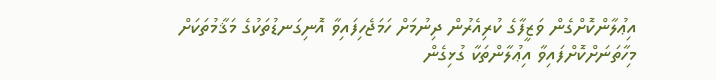އިޢުލާންކޮށްގެން ވަޒީފާގެ ކުރިއެރުން ދިނުމަށް ހަމަޖެހިފައިވާ އޮނިގަނޑުތަކުގެ މަޤާމުތަކަށް މިހާތަނަށްކޮށްފައިވާ އިޢުލާންތަކާ ގުޅިގެން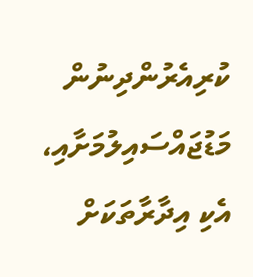ކުރިއެރުންދިނުން މަޑުޖައްސައިލުމަށާއި، އެކި އިދާރާތަކަށް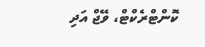ކޮންޓްރެކްޓް، ވޭޖް އަދި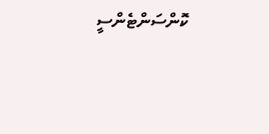ކޮންސަންޓެންސީ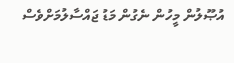އުޞޫލުން މީހުން ނެގުން މަޑު ޖައްސާލުމަށްވެސް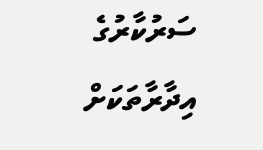ސަރުކާރުގެ އިދާރާތަކަށް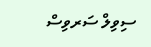ސިވިލް ސަރވިސް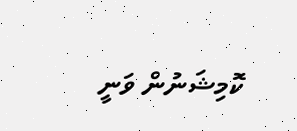ކޮމިޝަނުން ވަނީ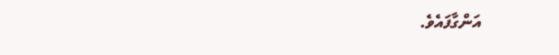އަންގާފައެވެ.